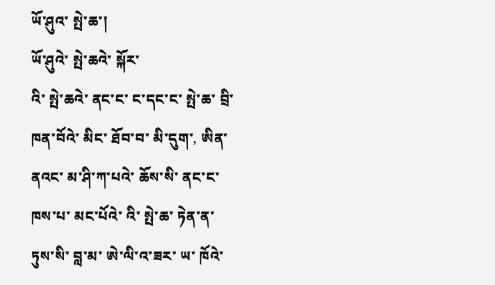ཡོ་ཤུའ་ སྤེ་ཆ་།
ཡོ་ཤུའེ་ སྤེ་ཆའེ་ སྐོར་
འི་ སྤེ་ཆའེ་ ནང་ང་ ང་དང་ང་ སྤེ་ཆ་ བྲི་ཁན་བོའེ་ མིང་ ཐོབ་བ་ མི་དུག་, ཨིན་ནའང་ མ་ཤི་ཀ་པའེ་ ཆོས་སི་ ནང་ང་ ཁས་པ་ མང་པོའེ་ འི་ སྤེ་ཆ་ ཏེན་ན་ ཏུས་སི་ བླ་མ་ ཨེ་ལི་འ་ཟར་ ཡ་ ཁོའེ་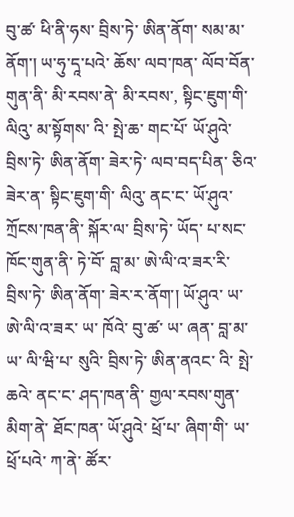བུ་ཚ་ ཕི་ནི་ཧས་ བྲིས་ཏེ་ ཨིན་ནོག་ སམ་མ་ནོག་། ཡ་ཧུ་དཱ་པའེ་ ཆོས་ ལབ་ཁན་ ལོབ་བོན་གུན་ནི་ མི་རབས་ནེ་ མི་རབས་, སྟིང་ཇུག་གི་ ལིའུ་ མ་སྟོགས་ འི་ སྤེ་ཆ་ གང་པོ་ ཡོ་ཤུའེ་ བྲིས་ཏེ་ ཨིན་ནོག་ ཟེར་ཏེ་ ལབ་བད་པིན་ ཅིའ་ཟེར་ན་ སྟིང་ཇུག་གི་ ལིའུ་ ནང་ང་ ཡོ་ཤུའ་ ཀྲོངས་ཁན་ནི་ སྐོར་ལ་ བྲིས་ཏེ་ ཡོད་ པ་སང་ ཁོང་གུན་ནི་ ཏེ་བོ་ བླ་མ་ ཨེ་ལི་འ་ཟར་རི་ བྲིས་ཏེ་ ཨིན་ནོག་ ཟེར་ར་ནོག་། ཡོ་ཤུའ་ ཡ་ ཨེ་ལི་འ་ཟར་ ཡ་ ཁོའེ་ བུ་ཚ་ ཡ་ ཞན་ བླ་མ་ ཡ་ ལི་ཝི་པ་ སུའི་ བྲིས་ཏེ་ ཨིན་ནའང་ འི་ སྤེ་ཆའེ་ ནང་ང་ ཤད་ཁན་ནི་ གྱལ་རབས་གུན་ མིག་ནེ་ ཐོང་ཁན་ ཡོ་ཤུའེ་ ཕྲོ་པ་ ཞིག་གི་ ཡ་ ཕྲོ་པའེ་ ཀ་ནེ་ ཚོར་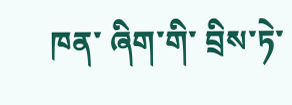ཁན་ ཞིག་གི་ བྲིས་ཏེ་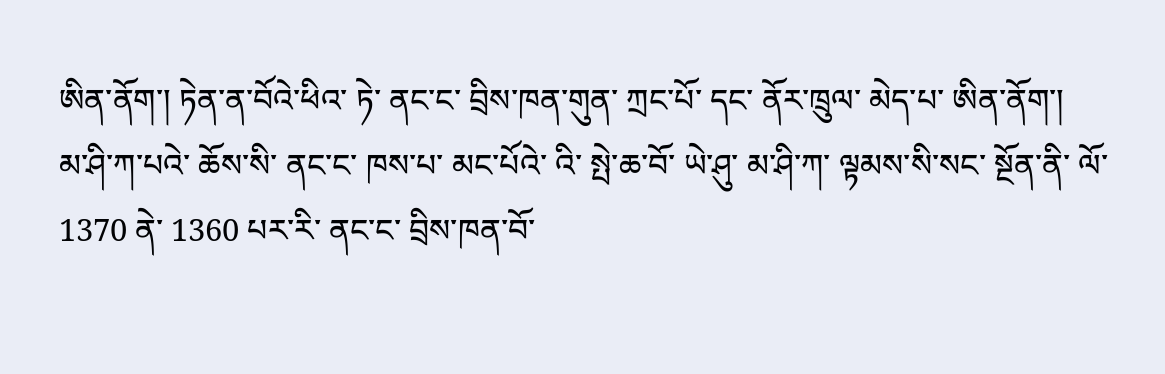ཨིན་ནོག་། ཏེན་ན་བོའེ་ཕིའ་ ཏེ་ ནང་ང་ བྲིས་ཁན་གུན་ ཀྲང་པོ་ དང་ ནོར་ཁྲུལ་ མེད་པ་ ཨིན་ནོག་།
མ་ཤི་ཀ་པའེ་ ཆོས་སི་ ནང་ང་ ཁས་པ་ མང་པོའེ་ འི་ སྤེ་ཆ་བོ་ ཡེ་ཤུ་ མ་ཤི་ཀ་ ལྟམས་སི་སང་ སྔོན་ནི་ ལོ་ 1370 ནེ་ 1360 པར་རི་ ནང་ང་ བྲིས་ཁན་བོ་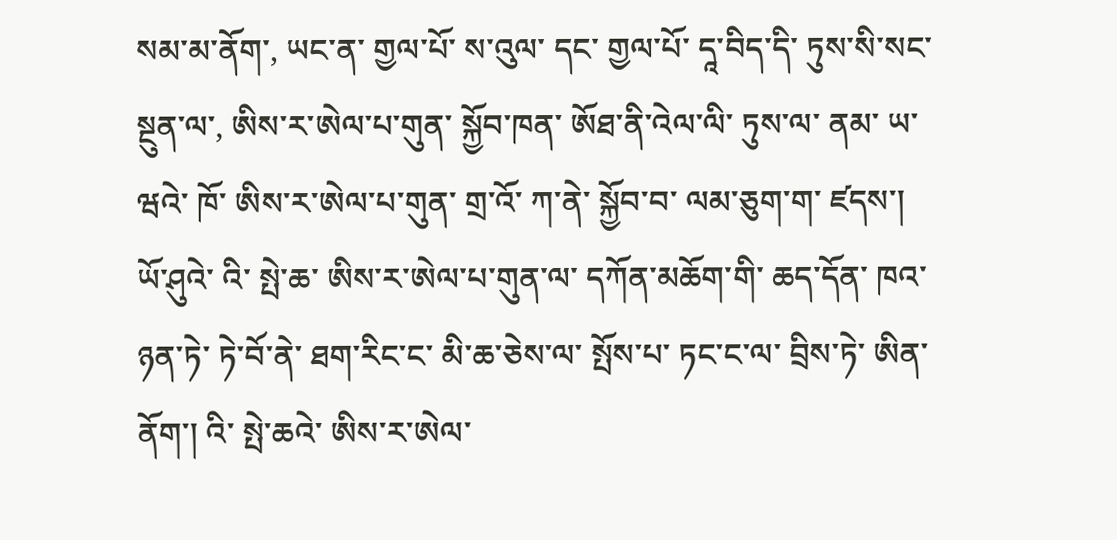སམ་མ་ནོག་, ཡང་ན་ གྱལ་པོ་ ས་འུལ་ དང་ གྱལ་པོ་ དཱ་བིད་དི་ ཏུས་སི་སང་ སྔུན་ལ་, ཨིས་ར་ཨེལ་པ་གུན་ སྐྱོབ་ཁན་ ཨོཐ་ནི་འེལ་ལི་ ཏུས་ལ་ ནམ་ ཡ་ཝའེ་ ཁོ་ ཨིས་ར་ཨེལ་པ་གུན་ གྲ་འོ་ ཀ་ནེ་ སྐྱོབ་བ་ ལམ་ཅུག་ག་ ཛདས་།
ཡོ་ཤུའེ་ འི་ སྤེ་ཆ་ ཨིས་ར་ཨེལ་པ་གུན་ལ་ དཀོན་མཆོག་གི་ ཆད་དོན་ ཁའ་ ཉན་ཏེ་ ཏེ་བོ་ནེ་ ཐག་རིང་ང་ མི་ཆ་ཅེས་ལ་ སྤོས་པ་ ཏང་ང་ལ་ བྲིས་ཏེ་ ཨིན་ནོག་། འི་ སྤེ་ཆའེ་ ཨིས་ར་ཨེལ་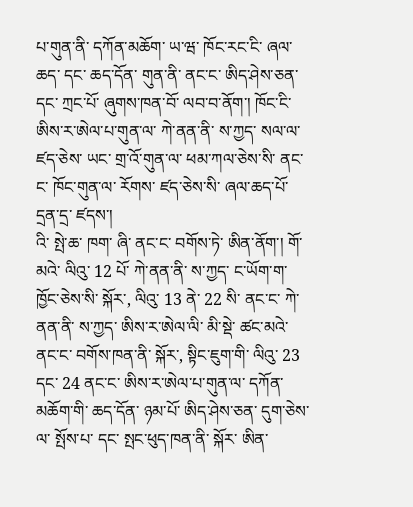པ་གུན་ནི་ དཀོན་མཆོག་ ཡ་ཝ་ ཁོང་རང་ངི་ ཞལ་ཆད་ དང་ ཆད་དོན་ གུན་ནི་ ནང་ང་ ཨིད་ཤེས་ཅན་ དང་ ཀྲང་པོ་ ཞུགས་ཁན་བོ་ ལབ་བ་ནོག་། ཁོང་ངི་ ཨིས་ར་ཨེལ་པ་གུན་ལ་ ཀེ་ནན་ནི་ ས་ཀྱད་ སལ་ལ་ ཛད་ཅེས་ ཡང་ གྲ་འོ་གུན་ལ་ ཕམ་ཀལ་ཅེས་སི་ ནང་ང་ ཁོང་གུན་ལ་ རོགས་ ཛད་ཅེས་སི་ ཞལ་ཆད་པོ་ དྲན་དྲ་ ཛདས་།
འི་ སྤེ་ཆ་ ཁག་ ཞི་ ནང་ང་ བགོས་ཏེ་ ཨིན་ནོག་། གོ་མའེ་ ལིའུ་ 12 པོ་ ཀེ་ནན་ནི་ ས་ཀྱད་ ང་ཡོག་ག་ ཁྱོང་ཅེས་སི་ སྐོར་, ལིའུ་ 13 ནེ་ 22 སི་ ནང་ང་ ཀེ་ནན་ནི་ ས་ཀྱད་ ཨིས་ར་ཨེལ་ལི་ མི་སྡེ་ ཚང་མའེ་ ནང་ང་ བགོས་ཁན་ནི་ སྐོར་, སྟིང་ཇུག་གི་ ལིའུ་ 23 དང་ 24 ནང་ང་ ཨིས་ར་ཨེལ་པ་གུན་ལ་ དཀོན་མཆོག་གི་ ཆད་དོན་ ཉམ་པོ་ ཨིད་ཤེས་ཅན་ དུག་ཅེས་ལ་ སྤོས་པ་ དང་ སྤང་ཕུད་ཁན་ནི་ སྐོར་ ཨིན་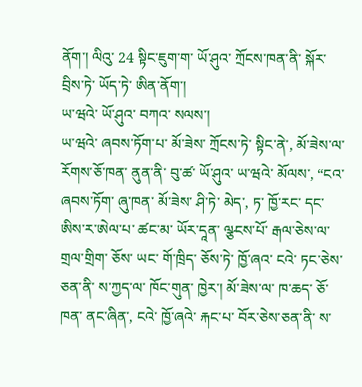ནོག་། ལིའུ་ 24 སྟིང་ཇུག་ག་ ཡོ་ཤུའ་ ཀྲོངས་ཁན་ནི་ སྐོར་ བྲིས་ཏེ་ ཡོད་ཏེ་ ཨིན་ནོག་།
ཡ་ཝའེ་ ཡོ་ཤུའ་ བཀའ་ སལས་།
ཡ་ཝའེ་ ཞབས་ཏོག་པ་ མོ་ཟེས་ ཀྲོངས་ཏེ་ སྟིང་ནེ་, མོ་ཟེས་ལ་ རོགས་ཅོ་ཁན་ ནུན་ནི་ བུ་ཚ་ ཡོ་ཤུའ་ ཡ་ཝའེ་ མོལས་, “ངའ་ ཞབས་ཏོག་ ཞུ་ཁན་ མོ་ཟེས་ ཤི་ཏེ་ མེད་, ཏ་ ཁྱོ་རང་ དང་ ཨིས་ར་ཨེལ་པ་ ཚང་མ་ ཡོར་དཱན་ ལྩངས་པོ་ རྒལ་ཅེས་ལ་ གྲལ་གྲིག་ ཅོས་ ཡང་ གོ་ཁྲིད་ ཅོས་ཏེ་ ཁྱོ་ཞའ་ ངའེ་ ཏང་ཅེས་ཅན་ནི་ ས་ཀྱད་ལ་ ཁོང་གུན་ ཁྱེར་། མོ་ཟེས་ལ་ ཁ་ཆད་ ཅོ་ཁན་ ནང་ཞིན་, ངའེ་ ཁྱོ་ཞའེ་ རྐང་པ་ བོར་ཅེས་ཅན་ནི་ ས་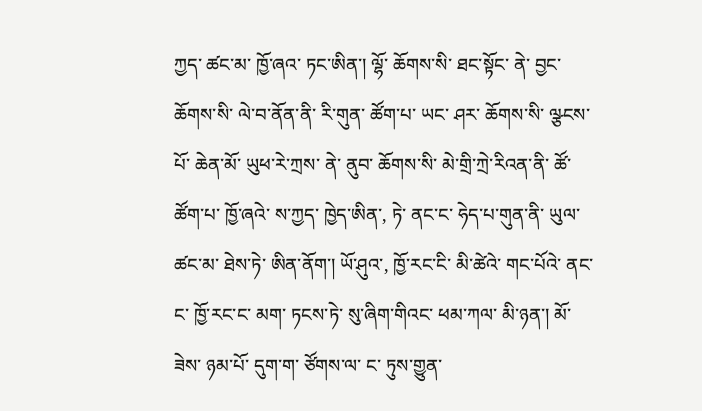ཀྱད་ ཚང་མ་ ཁྱོ་ཞའ་ ཏང་ཨིན་། ལྷོ་ ཆོགས་སི་ ཐང་སྟོང་ ནེ་ བྱང་ ཆོགས་སི་ ལེ་བ་ནོན་ནི་ རི་གུན་ ཚོག་པ་ ཡང་ ཤར་ ཆོགས་སི་ ལྩངས་པོ་ ཆེན་མོ་ ཡུཕ་རེ་ཀྲས་ ནེ་ ནུབ་ ཆོགས་སི་ མེ་གྲི་ཀྲེ་རིའན་ནི་ ཚོ་ ཚོག་པ་ ཁྱོ་ཞའེ་ ས་ཀྱད་ ཁྱེད་ཨིན་, ཏེ་ ནང་ང་ ཧེད་པ་གུན་ནི་ ཡུལ་ ཚང་མ་ ཐེས་ཏེ་ ཨིན་ནོག་། ཡོ་ཤུའ་, ཁྱོ་རང་ངི་ མི་ཚེའེ་ གང་པོའེ་ ནང་ང་ ཁྱོ་རང་ང་ མག་ ཏངས་ཏེ་ སུ་ཞིག་གིའང་ ཕམ་ཀལ་ མི་ཉན་། མོ་ཟེས་ ཉམ་པོ་ དུག་ག་ ཙོགས་ལ་ ང་ ཏུས་གྱུན་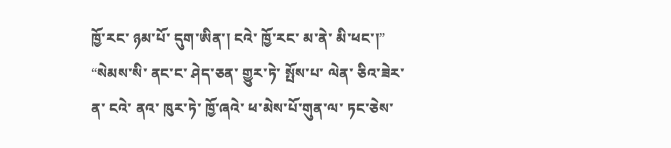ཁྱོ་རང་ ཉམ་པོ་ དུག་ཨིན་། ངའེ་ ཁྱོ་རང་ མ་ནེ་ མི་ཕང་།”
“སེམས་སི་ ནང་ང་ ཤེད་ཅན་ གྱུར་ཏེ་ སྤོས་པ་ ལེན་ ཅིའ་ཟེར་ན་ ངའེ་ ནའ་ ཁུར་ཏེ་ ཁྱོ་ཞའེ་ ཕ་མེས་པོ་གུན་ལ་ ཏང་ཅེས་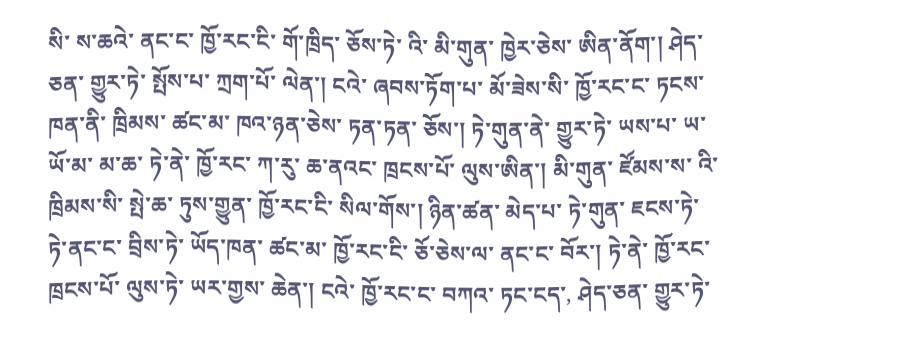སི་ ས་ཆའེ་ ནང་ང་ ཁྱོ་རང་ངི་ གོ་ཁྲིད་ ཅོས་ཏེ་ འི་ མི་གུན་ ཁྱེར་ཅེས་ ཨིན་ནོག་། ཤེད་ཅན་ གྱུར་ཏེ་ སྤོས་པ་ ཀྲག་པོ་ ལེན་། ངའེ་ ཞབས་ཏོག་པ་ མོ་ཟེས་སི་ ཁྱོ་རང་ང་ ཏངས་ཁན་ནི་ ཁྲིམས་ ཚང་མ་ ཁའ་ཉན་ཅེས་ ཏན་ཏན་ ཅོས་། ཏེ་གུན་ནེ་ གྱུར་ཏེ་ ཡས་པ་ ཡ་ ཡོ་མ་ མ་ཆ་ ཏེ་ནེ་ ཁྱོ་རང་ ཀ་རུ་ ཆ་ནའང་ ཁྲངས་པོ་ ལུས་ཨིན་། མི་གུན་ ཛོམས་ས་ འི་ ཁྲིམས་སི་ སྤེ་ཆ་ ཏུས་གྱུན་ ཁྱོ་རང་ངི་ སིལ་གོས་། ཉིན་ཚན་ མེད་པ་ ཏེ་གུན་ ཇངས་ཏེ་ ཏེ་ནང་ང་ བྲིས་ཏེ་ ཡོད་ཁན་ ཚང་མ་ ཁྱོ་རང་ངི་ ཅོ་ཅེས་ལ་ ནང་ང་ བོར་། ཏེ་ནེ་ ཁྱོ་རང་ ཁྲངས་པོ་ ལུས་ཏེ་ ཡར་གྱས་ ཆེན་། ངའེ་ ཁྱོ་རང་ང་ བཀའ་ ཏང་ངད་, ཤེད་ཅན་ གྱུར་ཏེ་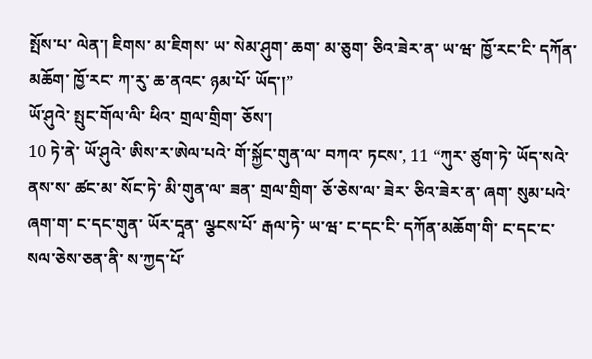སྤོས་པ་ ལེན་། ཇིགས་ མ་ཇིགས་ ཡ་ སེམ་ཤུག་ ཆག་ མ་ཅུག་ ཅིའ་ཟེར་ན་ ཡ་ཝ་ ཁྱོ་རང་ངི་ དཀོན་མཆོག་ ཁྱོ་རང་ ཀ་རུ་ ཆ་ནའང་ ཉམ་པོ་ ཡོད་།”
ཡོ་ཤུའེ་ སྤུང་གོལ་ལི་ ཕིའ་ གྲལ་གྲིག་ ཅོས་།
10 ཏེ་ནེ་ ཡོ་ཤུའེ་ ཨིས་ར་ཨེལ་པའེ་ གོ་སྐྱོང་གུན་ལ་ བཀའ་ ཏངས་, 11 “ཀུར་ ཙུག་ཏེ་ ཡོད་སའེ་ ནས་ས་ ཚང་མ་ སོང་ཏེ་ མི་གུན་ལ་ ཟན་ གྲལ་གྲིག་ ཅོ་ཅེས་ལ་ ཟེར་ ཅིའ་ཟེར་ན་ ཞག་ སུམ་པའེ་ ཞག་ག་ ང་དང་གུན་ ཡོར་དཱན་ ལྩངས་པོ་ རྒལ་ཏེ་ ཡ་ཝ་ ང་དང་ངི་ དཀོན་མཆོག་གི་ ང་དང་ང་ སལ་ཅེས་ཅན་ནི་ ས་ཀྱད་པོ་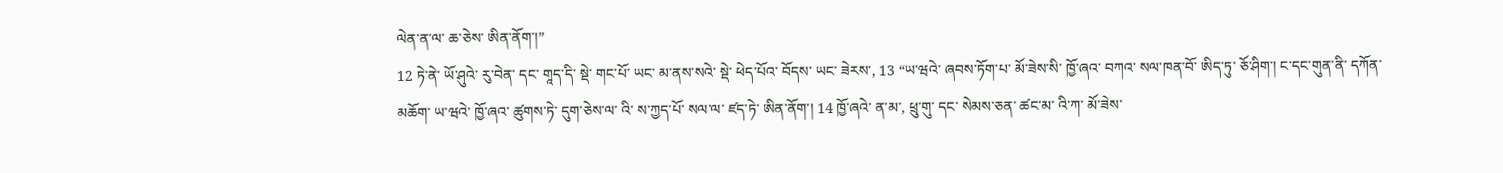ལེན་ན་ལ་ ཆ་ཅེས་ ཨིན་ནོག་།”
12 ཏེ་ནེ་ ཡོ་ཤུའེ་ རུ་བེན་ དང་ གཱད་དི་ སྡེ་ གང་པོ་ ཡང་ མ་ནས་སའེ་ སྡེ་ ཕེད་པོའ་ བོདས་ ཡང་ ཟེརས་, 13 “ཡ་ཝའེ་ ཞབས་ཏོག་པ་ མོ་ཟེས་སི་ ཁྱོ་ཞའ་ བཀའ་ སལ་ཁན་བོ་ ཨིད་ཏུ་ ཅོ་ཤིག་། ང་དང་གུན་ནི་ དཀོན་མཆོག་ ཡ་ཝའེ་ ཁྱོ་ཞའ་ ཚུགས་ཏེ་ དུག་ཅེས་ལ་ འི་ ས་ཀྱད་པོ་ སལ་ལ་ ཛད་ཏེ་ ཨིན་ནོག་། 14 ཁྱོ་ཞའེ་ ན་མ་, ཕྲུ་གུ་ དང་ སེམས་ཅན་ ཚང་མ་ འི་ཀ་ མོ་ཟེས་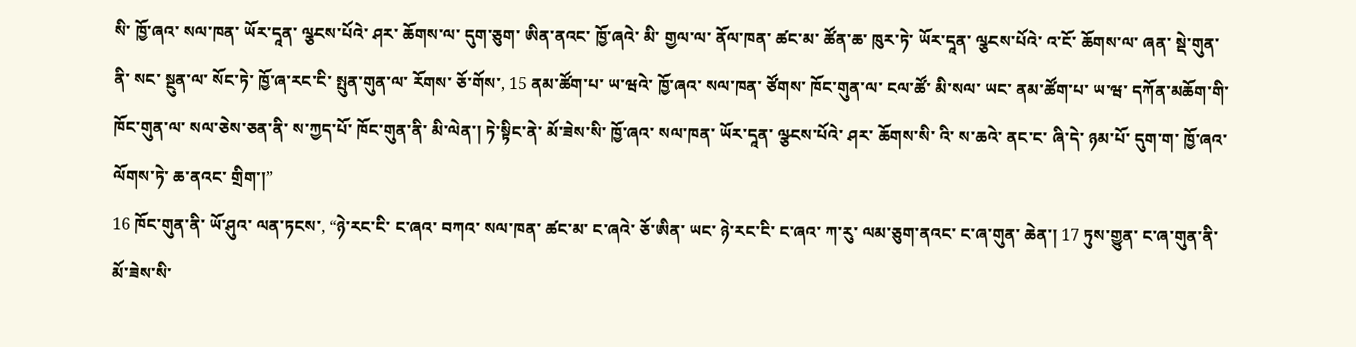སི་ ཁྱོ་ཞའ་ སལ་ཁན་ ཡོར་དཱན་ ལྩངས་པོའེ་ ཤར་ ཆོགས་ལ་ དུག་ཅུག་ ཨིན་ནའང་ ཁྱོ་ཞའེ་ མི་ གྱལ་ལ་ ནོལ་ཁན་ ཚང་མ་ ཚོན་ཆ་ ཁུར་ཏེ་ ཡོར་དཱན་ ལྩངས་པོའེ་ འ་ངོ་ ཆོགས་ལ་ ཞན་ སྡེ་གུན་ནི་ སང་ སྔུན་ལ་ སོང་ཏེ་ ཁྱོ་ཞ་རང་ངི་ སྤུན་གུན་ལ་ རོགས་ ཅོ་གོས་, 15 ནམ་ཚོག་པ་ ཡ་ཝའེ་ ཁྱོ་ཞའ་ སལ་ཁན་ ཙོགས་ ཁོང་གུན་ལ་ ངལ་ཚོ་ མི་སལ་ ཡང་ ནམ་ཚོག་པ་ ཡ་ཝ་ དཀོན་མཆོག་གི་ ཁོང་གུན་ལ་ སལ་ཅེས་ཅན་ནི་ ས་ཀྱད་པོ་ ཁོང་གུན་ནི་ མི་ལེན་། ཏེ་སྟིང་ནེ་ མོ་ཟེས་སི་ ཁྱོ་ཞའ་ སལ་ཁན་ ཡོར་དཱན་ ལྩངས་པོའེ་ ཤར་ ཆོགས་སི་ འི་ ས་ཆའེ་ ནང་ང་ ཞི་དེ་ ཉམ་པོ་ དུག་ག་ ཁྱོ་ཞའ་ ལོགས་ཏེ་ ཆ་ནའང་ གྲིག་།”
16 ཁོང་གུན་ནི་ ཡོ་ཤུའ་ ལན་ཏངས་, “ཉེ་རང་ངི་ ང་ཞའ་ བཀའ་ སལ་ཁན་ ཚང་མ་ ང་ཞའེ་ ཅོ་ཨིན་ ཡང་ ཉེ་རང་ངི་ ང་ཞའ་ ཀ་རུ་ ལམ་ཅུག་ནའང་ ང་ཞ་གུན་ ཆེན་། 17 ཏུས་གྱུན་ ང་ཞ་གུན་ནི་ མོ་ཟེས་སི་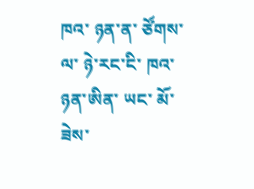ཁའ་ ཉན་ན་ ཙོགས་ལ་ ཉེ་རང་ངི་ ཁའ་ ཉན་ཨིན་ ཡང་ མོ་ཟེས་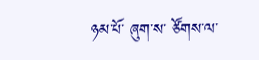ཉམ་པོ་ ཞུག་ས་ ཙོགས་ལ་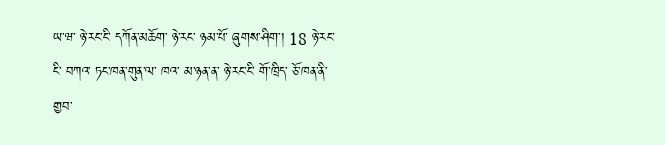ཡ་ཝ་ ཉེ་རང་ངི་ དཀོན་མཆོག་ ཉེ་རང་ ཉམ་པོ་ ཞུགས་ཤིག་། 18 ཉེ་རང་ངི་ བཀའ་ ཏང་ཁན་གུན་ལ་ ཁའ་ མ་ཉན་ན་ ཉེ་རང་ངི་ གོ་ཁྲིད་ ཅོ་ཁན་ནི་ གྱབ་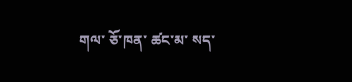གལ་ ཅོ་ཁན་ ཚང་མ་ སད་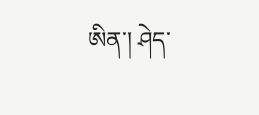ཨིན་། ཤེད་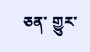ཅན་ གྱུར་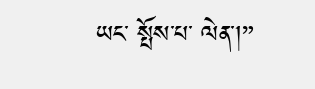ཡང་ སྤོས་པ་ ལེན་།”